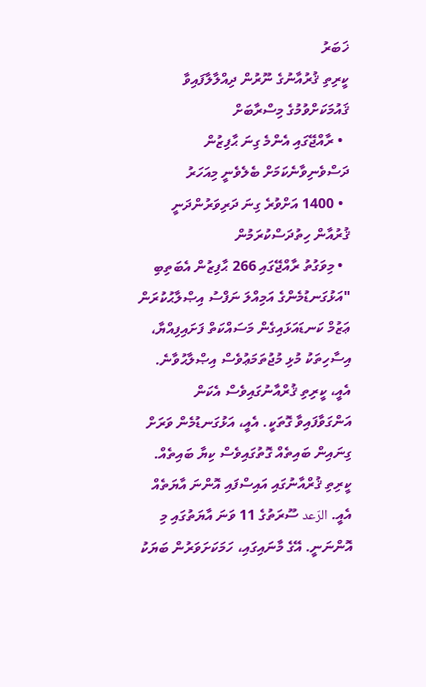ޚަބަރު
ކީރިތި ޤުރުއާނުގެ ނޫރުން ދިއްލާލާފައިވާ ޤައުމަކަށްވުމުގެ މިސްރާބަށް
  • ރާއްޖޭގައި އެންމެ ގިނަ ޙާފިޒުން ދަސްވެނިވާނެކަމަށް ބެލެވެނީ މިއަހަރު
  • 1400 އަށްވުރެ ގިނަ ދަރިވަރުންދަނީ ޤުރުއާން ހިތުދަސްކުރަމުން
  • މިވަގުތު ރާއްޖޭގައި 266 ޙާފިޒުން އެބަތިބި
"އަޅުގަނޑުމެންގެ އަމިއްލަ ނަފްސު އިޞްލާޙުކުރަން ޢަޒުމް ކަނޑައަޅައިގެން މަސައްކަތް ފަށައިފިއްޔާ، އިސާހިތަކު މުޅި މުޖުތަމަޢުވެސް އިޞްލާޙުވާނެ. އެއީ، ކީރިތި ޤުރްއާނުގައިވެސް އެކަން އަންގަވާފައިވާ ގޮތަކީ. އެއީ، އަޅުގަނޑުމެން ވަރަށް ގިނައިން ބައިތެއް ގޮތުގައިވެސް ކިޔާ ބައިތެއް. ކީރިތި ޤުރްއާނުގައި އައިސްފައި އޮންނަ އާޔަތެއް އެއީ. الرّعد ސޫރަތުގެ 11 ވަނަ އާޔަތުގައި މި އޮންނަނީ. އޭގެ މާނައިގައި، ހަމަކަށަވަރުން ބަޔަކު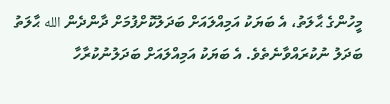މީހުންގެ ޙާލަތު، އެ ބަޔަކު އަމިއްލައަށް ބަދަލުކޮށްފުމަށް ދާންދެން الله ޙާލަތު ބަދަލު ނުކުރައްވާނެތެވެ. އެ ބަޔަކު އަމިއްލައަށް ބަދަލުނުކުރާހާ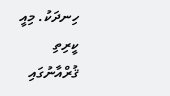ހިނދަކު. މިއީ ކީރިތި ޤުރްއާނުގައި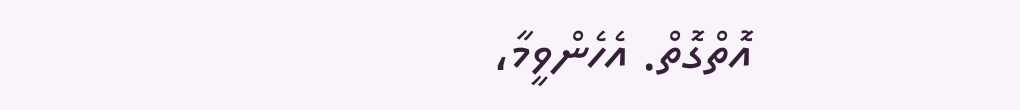އޮތްގޮތް. އެހެންވީމާ،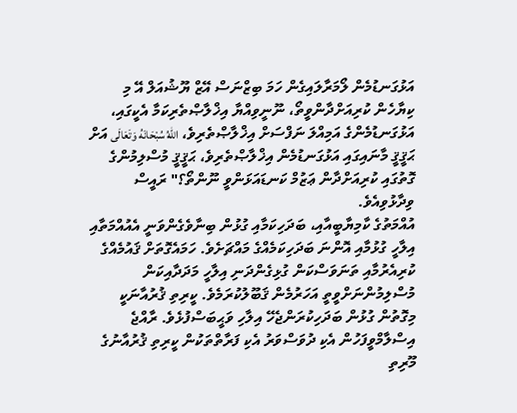އަޅުގަނޑުމެން ލޯމަރާލައިގެން ހަމަ ބިޒްނަސް އޭޒް ޔޫޝުއަލް އޭ މި ކިޔާހެން ކުރިއަށްދާންވީތޯ، ނޫނީވިއްޔާ އިޚްލާޞްތެރިކަމާ އެކީގައި، އަޅުގަނޑުމެންގެ އަމިއްލަ ނަފްސަށް އިޚްލާޞްތެރިވެ، اللهُ سُبْحَانَهُ وَتَعَالَى އަށް ޙަޤީޤީ މާނައިގައި އަޅުގަނޑުމެން އިޚްލާޞްތެރިވެ، ޙަޤީޤީ މުސްލިމުންގެ ގޮތުގައި ކުރިއަށްދާން ޢަޒުމް ކަނޑައަޅަންވީ ނޫންތޯ؟" ރައީސް ވިދާޅުވިއެވެ.
އުއްމަތުގެ ކާމިޔާބީއާއި، ބަދަހިކަމާއި ގުޅުން ބިނާވެގެންވަނީ އެއުއްމަތާއި އިލާހީ ގުޅުމާއި އޮންނަ ބަދަހިކަމެއްގެ މައްޗަށެވެ. ހަމައެގޮތަށް ޤައުމެއްގެ ކުރިއެރުމާއި ތަނަވަސްކަން ގުޅިގެންދަނި އިލާހީ މަދަދާއިކަން މުސްލިމުންނަށްވީތީ އަހަރުމެން ޤަބޫލުކުރަމެވެ. ކީރިތި ޤުރުއާނަކީ މިގޮތުން ގުޅުން ބަދަހިކުރަންޖެހޭ އިލާހި ވަޙީބަސްފުޅެވެ. ރާއްޖެ އިސްލާމްވީފަހުން އެކި ދުވަސްވަރު އެކި ފަރާތްތަކުން ކީރިތި ޤުރުއާނުގެ މޫރިތި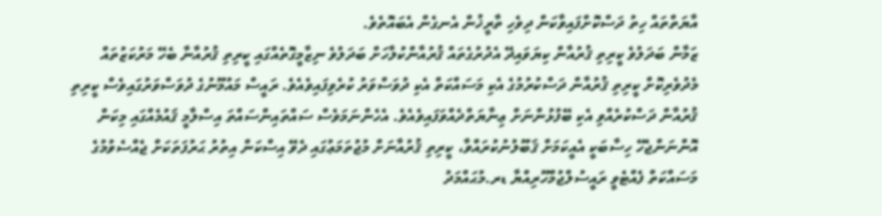އާޔަތްތައް ހިތު ދަސްކޮށްފައިވާކަން ދިވެހި ތާރީޚުން އެނގެން އެބައޮތެވެ.
ޒަމާން ބަދަލުވެ ކީރިތި ޤުރުއާން ކިޔަވައިދޭ އެދުރުގެތައް ޤުރުއާންކުލާހަށް ބަދަލުވެ ނިޒާމީގޮތެއްގައި ކީރިތި ޤުރުއާނާ ބެހޭ މަރުކަޒުތައް މެދުވެރިކޮށް ކީރިތި ޤުރުއާން ދަސްކުރުމުގެ އެކި މަސައްކަތް އެކި ދުވަސްވަރު ކުރެވިފައިވެއެވެ. ރައީސް މައުމޫނުގެ ދުވަސްވަރުގައިވެސް ކީރިތި ޤުރުއާން ދަސްކުރެއްވި އެކި ބޭފުޅުންނަށް ޢިނާޔަތްދެއްވަފައިވެއެވެ. އެހެންނަމަވެސް ސައްތައިންސައްތަ އިސްލާމީ ޤައުމެއްގައި މިކަން އޮންނަންޖެހޭ ހިސާބަކީ އެއީކަމަށް ޤަބޫލުނުކުރައްވާ، ކީރިތި ޤުރުއާނަށް މުޖުތަމަޢުގައި ދެވޭ އިސްކަން އިތުރު ޙަރުފަތަކަށް ޖެއްސެވުމުގެ މަސައްކަތް ފެއްޓެވީ ރައީސުލްޖުމްހޫރިއްޔާ ޑރ.މުޙައްމަދު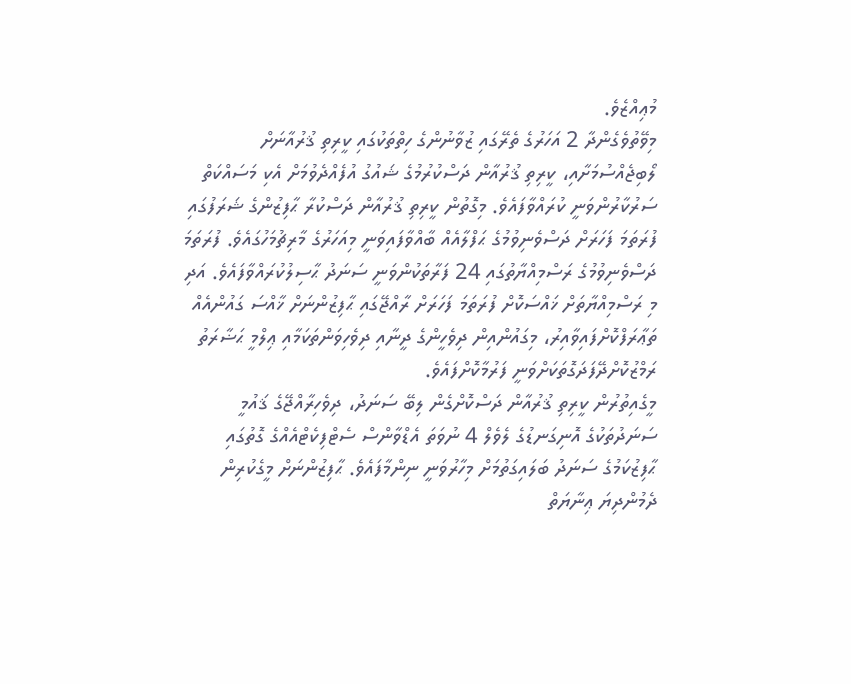މުޢިއްޒެވެ.
މިވޭތުވެގެންދާ 2 އަހަރުގެ ތެރޭގައި ޒުވާނުންގެ ހިތްތަކުގައި ކީރިތި ޤުރުއާނަށް ލޯބިޖެއްސުމަށާއި، ކީރިތި ޤުރުއާން ދަސްކުރުމުގެ ޝައުގު އުފެއްދެވުމަށް އެކި މަސައްކަތް ސަރުކާރުންވަނީ ކުރައްވާފައެވެ. މިގޮތުން ކީރިތި ޤުރުއާން ދަސްކުރާ ޙާފިޒުންގެ ޝަރަފުގައި ފުރަތަމަ ފަހަރަށް ދަސްވެނިވުމުގެ ޙަފްލާއެއް ބާއްވާފައިވަނީ މިއަހަރުގެ މާރިޗުމަހުގައެވެ. ފުރަތަމަ ދަސްވެނިވުމުގެ ރަސްމިއްޔާތުގައި 24 ފަރާތަކުންވަނީ ސަނަދު ޙާސިލުކުރައްވާފައެވެ. އަދި މި ރަސްމިއްޔާތަށް ޚައްސަކޮށް ފުރަތަމަ ފަހަރަށް ރާއްޖޭގައި ޙާފިޒުންނަށް ޚާއްސަ ގައުންއެއް ތަޢާރަފްކޮށްފައިވާއިރު، މިގައުންއިން ދިވެހީންގެ ދީނާއި ދިވެހިވަންތަކަމާއި ޢިލްމީ ޙަޟާރަތު ރަމްޒުކޮށްދޭފަދަގޮތަކަށްވަނީ ފަރުމާކޮށްފައެވެ.
މީގެއިތުރުން ކީރިތި ޤުރުއާން ދަސްކޮށްގެން ލިބޭ ސަނަދު، ދިވެހިރާއްޖޭގެ ޤައުމީ ސަނަދުތަކުގެ އޮނިގަނޑުގެ ލެވެލް 4 ނުވަތަ އެޑްވާންސް ސެޓްފިކެޓްއެއްގެ ގޮތުގައި ޙާފިޒުކަމުގެ ސަނަދު ބަލައިގަތުމަށް މިހާރުވަނީ ނިންމާފައެވެ. ޙާފިޒުންނަށް މީގެކުރިން ދެމުންދިޔަ ޢިނާޔަތް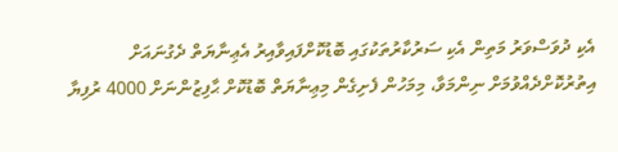އެކި ދުވަސްވަރު މަތިން އެކި ސަރުކާރުތަކުގައި ބޮޑުކޮށްފައިވާއިރު އެޢިނާޔަތް ދެގުނައަށް އިތުރުކޮށްދެއްވުމަށް ނިންމަވާ، މިމަހުން ފެށިގެން މިޢިނާޔަތް ބޮޑުކޮށް ޙާފިޒުންނަށް 4000 ރުފިޔާ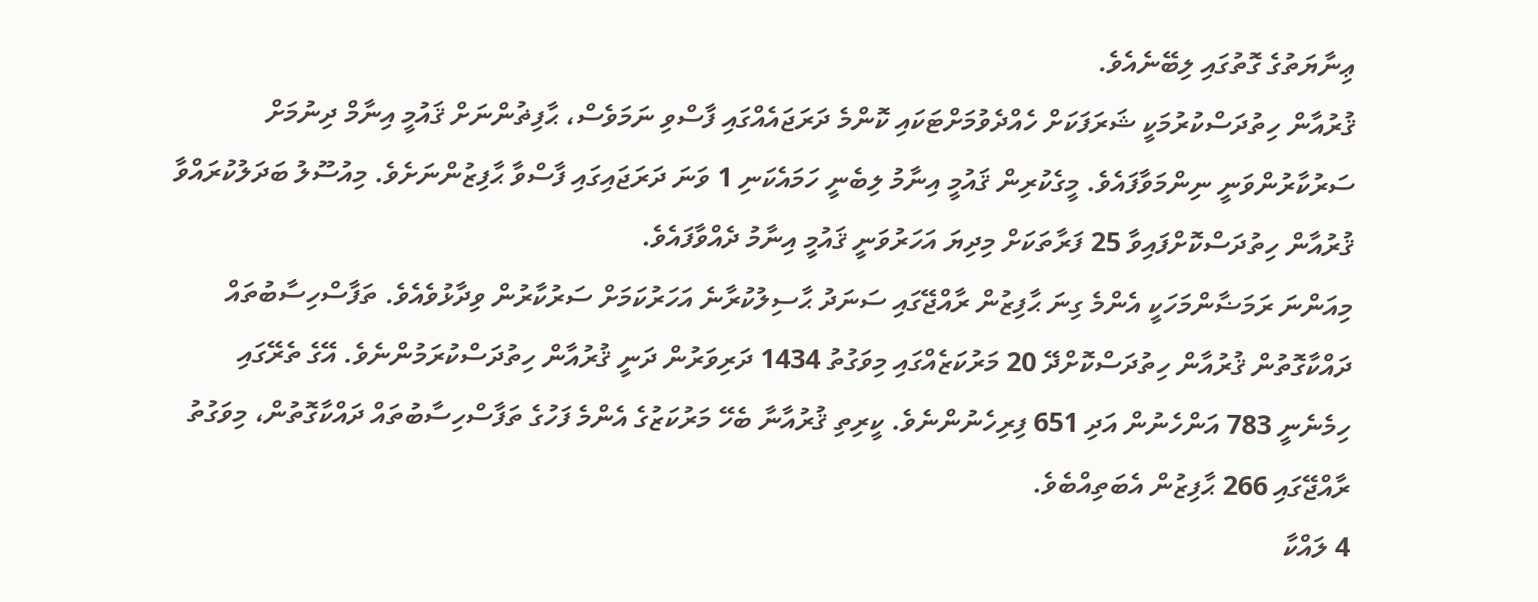ޢިނާޔަތުގެ ގޮތުގައި ލިބޭނެއެވެ.
ޤުރުއާން ހިތުދަސްކުރުމަކީ ޝަރަފަކަށް ހެއްދެވުމަށްޓަކައި ކޮންމެ ދަރަޖައެއްގައި ފާސްވި ނަމަވެސް، ޙާފިޡުންނަށް ޤައުމީ އިނާމް ދިނުމަށް ސަރުކާރުންވަނީ ނިންމަވާފައެވެ. މީގެކުރިން ޤައުމީ އިނާމު ލިބެނީ ހަމައެކަނި 1 ވަނަ ދަރަޖައިގައި ފާސްވާ ޙާފިޒުންނަށެވެ. މިއުސޫލު ބަދަލުކުރައްވާ ޤުރުއާން ހިތުދަސްކޮށްފައިވާ 25 ފަރާތަކަށް މިދިޔަ އަހަރުވަނީ ޤައުމީ އިނާމު ދެއްވާފައެވެ.
މިއަންނަ ރަމަޟާންމަހަކީ އެންމެ ގިނަ ޙާފިޒުން ރާއްޖޭގައި ސަނަދު ޙާސިލުކުރާނެ އަހަރުކަމަށް ސަރުކާރުން ވިދާޅުވެއެވެ. ތަފާސްހިސާބުތައް ދައްކާގޮތުން ޤުރުއާން ހިތުދަސްކޮށްދޭ 20 މަރުކަޒެއްގައި މިވަގުތު 1434 ދަރިވަރުން ދަނީ ޤުރުއާން ހިތުދަސްކުރަމުންނެވެ. އޭގެ ތެރޭގައި ހިމެނެނީ 783 އަންހެނުން އަދި 651 ފިރިހެނުންނެވެ. ކީރިތި ޤުރުއާނާ ބެހޭ މަރުކަޒުގެ އެންމެ ފަހުގެ ތަފާސްހިސާބުތައް ދައްކާގޮތުން، މިވަގުތު ރާއްޖޭގައި 266 ޙާފިޒުން އެބަތިއްބެވެ.
4 ލައްކާ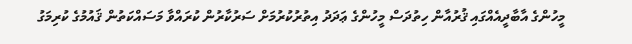މީހުންގެ އާބާދީއެއްގައި ޤުރުއާން ހިތުދަސް މީހުންގެ ޢަދަދު އިތުރުކުރުމަށް ސަރުކާރުން ކުރައްވާ މަސައްކަތުން ޤައުމުގެ ކުރިމަގު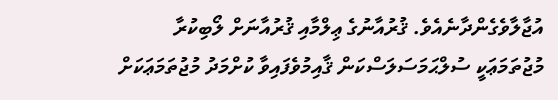އުޖާލާވެގެންދާނެއެވެ. ޤުރުއާނުގެ ޢިލްމާއި ޤުރުއާނަށް ލޯބިކުރާ މުޖުތަމަޢަކީ ސުލްޙަމަސަލަސްކަން ޤާއިމުވެފައިވާ ކުށްމަދު މުޖުތަމަޢަކަށް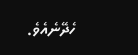ހެދޭނެއެވެ.